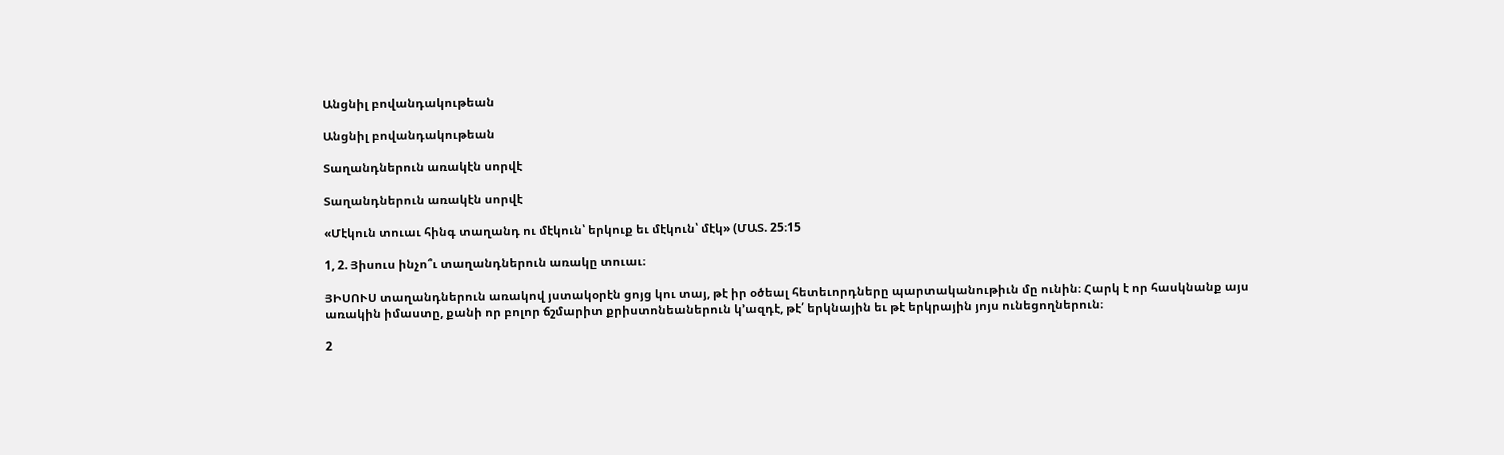Անցնիլ բովանդակութեան

Անցնիլ բովանդակութեան

Տաղանդներուն առակէն սորվէ

Տաղանդներուն առակէն սորվէ

«Մէկուն տուաւ հինգ տաղանդ ու մէկուն՝ երկուք եւ մէկուն՝ մէկ» (ՄԱՏ. 25։15

1, 2. Յիսուս ինչո՞ւ տաղանդներուն առակը տուաւ։

ՅԻՍՈՒՍ տաղանդներուն առակով յստակօրէն ցոյց կու տայ, թէ իր օծեալ հետեւորդները պարտականութիւն մը ունին։ Հարկ է որ հասկնանք այս առակին իմաստը, քանի որ բոլոր ճշմարիտ քրիստոնեաներուն կ’ազդէ, թէ՛ երկնային եւ թէ երկրային յոյս ունեցողներուն։

2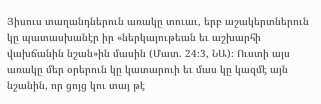Յիսուս տաղանդներուն առակը տուաւ, երբ աշակերտներուն կը պատասխանէր իր «ներկայութեան եւ աշխարհի վախճանին նշան»ին մասին (Մատ. 24։3, ՆԱ)։ Ուստի այս առակը մեր օրերուն կը կատարուի եւ մաս կը կազմէ այն նշանին, որ ցոյց կու տայ թէ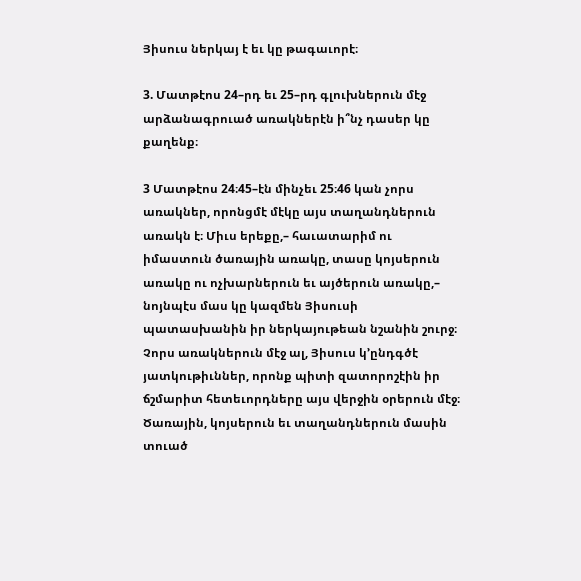Յիսուս ներկայ է եւ կը թագաւորէ։

3. Մատթէոս 24–րդ եւ 25–րդ գլուխներուն մէջ արձանագրուած առակներէն ի՞նչ դասեր կը քաղենք։

3 Մատթէոս 24։45–էն մինչեւ 25։46 կան չորս առակներ, որոնցմէ մէկը այս տաղանդներուն առակն է։ Միւս երեքը,– հաւատարիմ ու իմաստուն ծառային առակը, տասը կոյսերուն առակը ու ոչխարներուն եւ այծերուն առակը,– նոյնպէս մաս կը կազմեն Յիսուսի պատասխանին իր ներկայութեան նշանին շուրջ։ Չորս առակներուն մէջ ալ, Յիսուս կ’ընդգծէ յատկութիւններ, որոնք պիտի զատորոշէին իր ճշմարիտ հետեւորդները այս վերջին օրերուն մէջ։ Ծառային, կոյսերուն եւ տաղանդներուն մասին տուած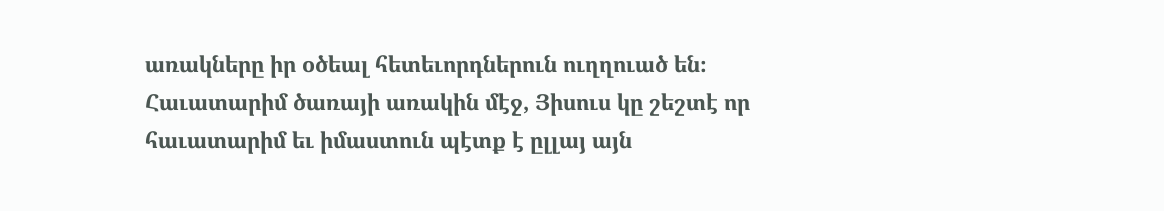առակները իր օծեալ հետեւորդներուն ուղղուած են։ Հաւատարիմ ծառայի առակին մէջ, Յիսուս կը շեշտէ որ հաւատարիմ եւ իմաստուն պէտք է ըլլայ այն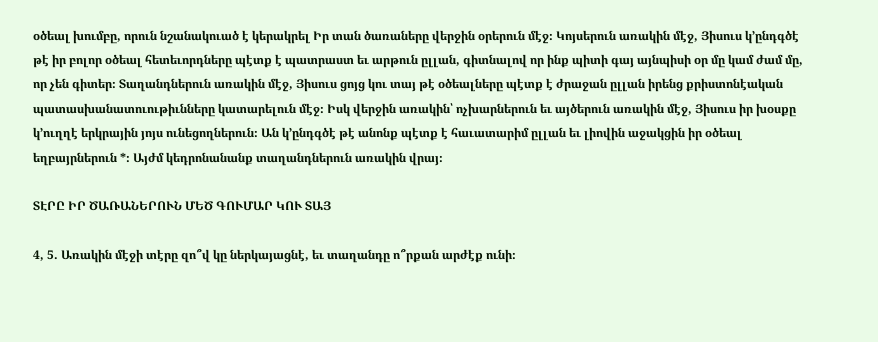օծեալ խումբը, որուն նշանակուած է կերակրել Իր տան ծառաները վերջին օրերուն մէջ։ Կոյսերուն առակին մէջ, Յիսուս կ’ընդգծէ թէ իր բոլոր օծեալ հետեւորդները պէտք է պատրաստ եւ արթուն ըլլան, գիտնալով որ ինք պիտի գայ այնպիսի օր մը կամ ժամ մը, որ չեն գիտեր։ Տաղանդներուն առակին մէջ, Յիսուս ցոյց կու տայ թէ օծեալները պէտք է ժրաջան ըլլան իրենց քրիստոնէական պատասխանատուութիւնները կատարելուն մէջ։ Իսկ վերջին առակին՝ ոչխարներուն եւ այծերուն առակին մէջ, Յիսուս իր խօսքը կ’ուղղէ երկրային յոյս ունեցողներուն։ Ան կ’ընդգծէ թէ անոնք պէտք է հաւատարիմ ըլլան եւ լիովին աջակցին իր օծեալ եղբայրներուն *։ Այժմ կեդրոնանանք տաղանդներուն առակին վրայ։

ՏԷՐԸ ԻՐ ԾԱՌԱՆԵՐՈՒՆ ՄԵԾ ԳՈՒՄԱՐ ԿՈՒ ՏԱՅ

4, 5. Առակին մէջի տէրը զո՞վ կը ներկայացնէ, եւ տաղանդը ո՞րքան արժէք ունի։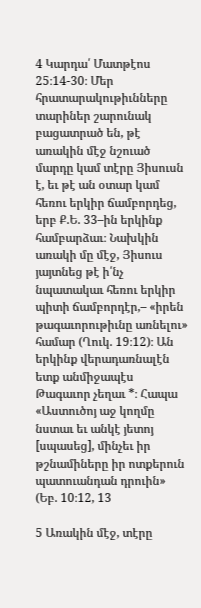4 Կարդա՛ Մատթէոս 25։14-30։ Մեր հրատարակութիւնները տարիներ շարունակ բացատրած են, թէ առակին մէջ նշուած մարդը կամ տէրը Յիսուսն է, եւ թէ ան օտար կամ հեռու երկիր ճամբորդեց, երբ Ք.Ե. 33–ին երկինք համբարձաւ։ Նախկին առակի մը մէջ, Յիսուս յայտնեց թէ ի՛նչ նպատակաւ հեռու երկիր պիտի ճամբորդէր,– «իրեն թագաւորութիւնը առնելու» համար (Ղուկ. 19։12)։ Ան երկինք վերադառնալէն ետք անմիջապէս Թագաւոր չեղաւ *։ Հապա «Աստուծոյ աջ կողմը նստաւ եւ անկէ յետոյ [սպասեց], մինչեւ իր թշնամիները իր ոտքերուն պատուանդան դրուին» (Եբ. 10։12, 13

5 Առակին մէջ, տէրը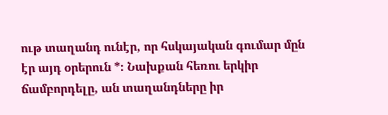ութ տաղանդ ունէր, որ հսկայական գումար մըն էր այդ օրերուն *։ Նախքան հեռու երկիր ճամբորդելը, ան տաղանդները իր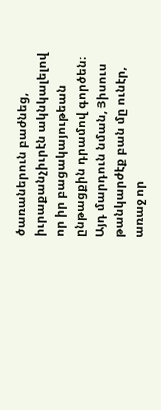ծառաներուն բաժնեց, իւրաքանչիւրէն ակնկալելով որ իր բացակայութեան ընթացքին դրամով գործեն։ Այդ մարդուն նման, Յիսուս թանկարժէք բան մը ունէր, առաջ որ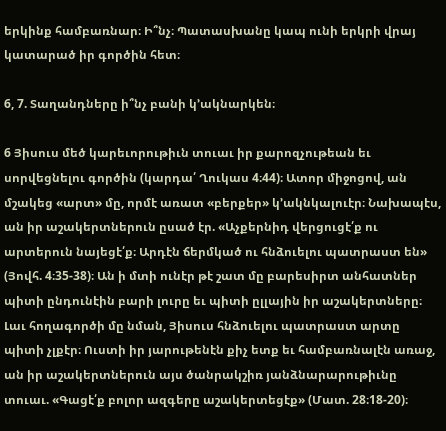երկինք համբառնար։ Ի՞նչ։ Պատասխանը կապ ունի երկրի վրայ կատարած իր գործին հետ։

6, 7. Տաղանդները ի՞նչ բանի կ’ակնարկեն։

6 Յիսուս մեծ կարեւորութիւն տուաւ իր քարոզչութեան եւ սորվեցնելու գործին (կարդա՛ Ղուկաս 4։44)։ Ատոր միջոցով, ան մշակեց «արտ» մը, որմէ առատ «բերքեր» կ’ակնկալուէր։ Նախապէս, ան իր աշակերտներուն ըսած էր. «Աչքերնիդ վերցուցէ՛ք ու արտերուն նայեցէ՛ք։ Արդէն ճերմկած ու հնձուելու պատրաստ են» (Յովհ. 4։35-38)։ Ան ի մտի ունէր թէ շատ մը բարեսիրտ անհատներ պիտի ընդունէին բարի լուրը եւ պիտի ըլլային իր աշակերտները։ Լաւ հողագործի մը նման, Յիսուս հնձուելու պատրաստ արտը պիտի չլքէր։ Ուստի իր յարութենէն քիչ ետք եւ համբառնալէն առաջ, ան իր աշակերտներուն այս ծանրակշիռ յանձնարարութիւնը տուաւ. «Գացէ՛ք բոլոր ազգերը աշակերտեցէք» (Մատ. 28։18-20)։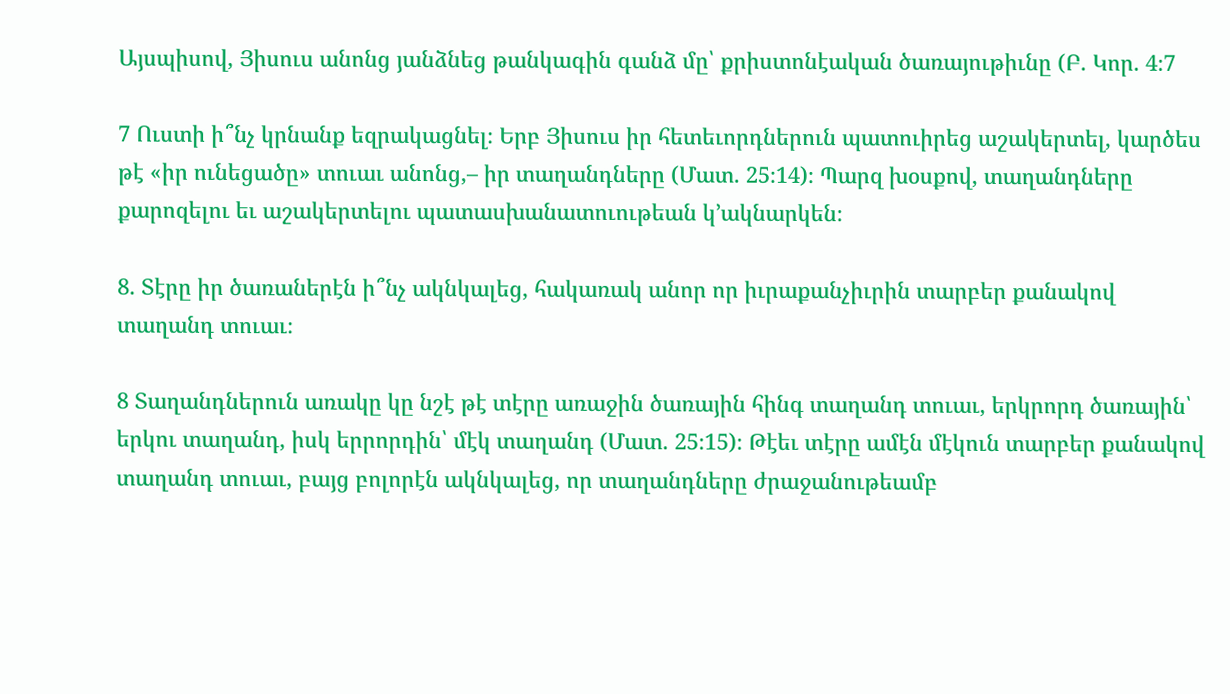Այսպիսով, Յիսուս անոնց յանձնեց թանկագին գանձ մը՝ քրիստոնէական ծառայութիւնը (Բ. Կոր. 4։7

7 Ուստի ի՞նչ կրնանք եզրակացնել։ Երբ Յիսուս իր հետեւորդներուն պատուիրեց աշակերտել, կարծես թէ «իր ունեցածը» տուաւ անոնց,– իր տաղանդները (Մատ. 25։14)։ Պարզ խօսքով, տաղանդները քարոզելու եւ աշակերտելու պատասխանատուութեան կ’ակնարկեն։

8. Տէրը իր ծառաներէն ի՞նչ ակնկալեց, հակառակ անոր որ իւրաքանչիւրին տարբեր քանակով տաղանդ տուաւ։

8 Տաղանդներուն առակը կը նշէ թէ տէրը առաջին ծառային հինգ տաղանդ տուաւ, երկրորդ ծառային՝ երկու տաղանդ, իսկ երրորդին՝ մէկ տաղանդ (Մատ. 25։15)։ Թէեւ տէրը ամէն մէկուն տարբեր քանակով տաղանդ տուաւ, բայց բոլորէն ակնկալեց, որ տաղանդները ժրաջանութեամբ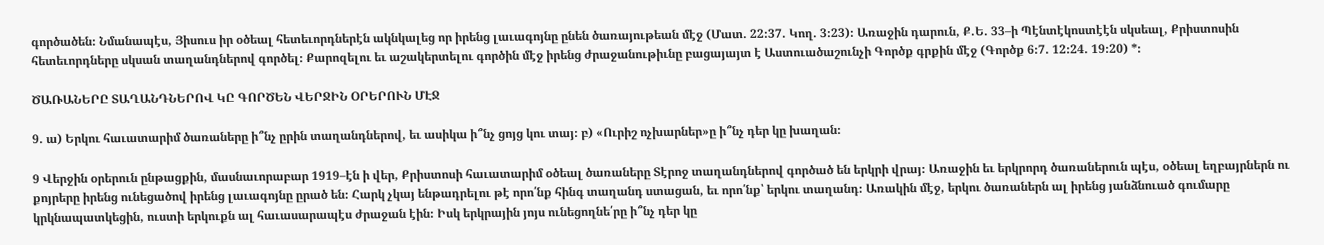գործածեն։ Նմանապէս, Յիսուս իր օծեալ հետեւորդներէն ակնկալեց որ իրենց լաւագոյնը ընեն ծառայութեան մէջ (Մատ. 22։37. Կող. 3։23)։ Առաջին դարուն, Ք.Ե. 33–ի Պէնտէկոստէէն սկսեալ, Քրիստոսին հետեւորդները սկսան տաղանդներով գործել։ Քարոզելու եւ աշակերտելու գործին մէջ իրենց ժրաջանութիւնը բացայայտ է Աստուածաշունչի Գործք գրքին մէջ (Գործք 6։7. 12։24. 19։20) *։

ԾԱՌԱՆԵՐԸ ՏԱՂԱՆԴՆԵՐՈՎ ԿԸ ԳՈՐԾԵՆ ՎԵՐՋԻՆ ՕՐԵՐՈՒՆ ՄԷՋ

9. ա) Երկու հաւատարիմ ծառաները ի՞նչ ըրին տաղանդներով, եւ ասիկա ի՞նչ ցոյց կու տայ։ բ) «Ուրիշ ոչխարներ»ը ի՞նչ դեր կը խաղան։

9 Վերջին օրերուն ընթացքին, մասնաւորաբար 1919–էն ի վեր, Քրիստոսի հաւատարիմ օծեալ ծառաները Տէրոջ տաղանդներով գործած են երկրի վրայ։ Առաջին եւ երկրորդ ծառաներուն պէս, օծեալ եղբայրներն ու քոյրերը իրենց ունեցածով իրենց լաւագոյնը ըրած են։ Հարկ չկայ ենթադրելու թէ որո՛նք հինգ տաղանդ ստացան, եւ որո՛նք՝ երկու տաղանդ։ Առակին մէջ, երկու ծառաներն ալ իրենց յանձնուած գումարը կրկնապատկեցին, ուստի երկուքն ալ հաւասարապէս ժրաջան էին։ Իսկ երկրային յոյս ունեցողնե՛րը ի՞նչ դեր կը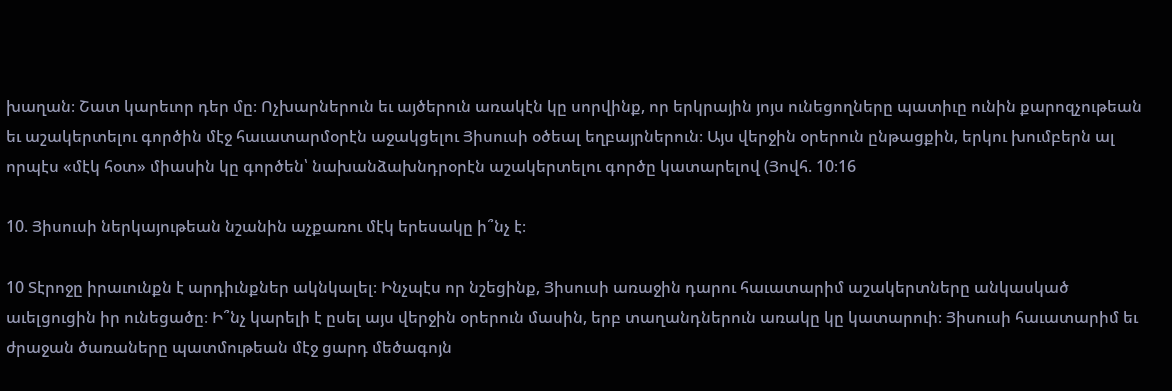խաղան։ Շատ կարեւոր դեր մը։ Ոչխարներուն եւ այծերուն առակէն կը սորվինք, որ երկրային յոյս ունեցողները պատիւը ունին քարոզչութեան եւ աշակերտելու գործին մէջ հաւատարմօրէն աջակցելու Յիսուսի օծեալ եղբայրներուն։ Այս վերջին օրերուն ընթացքին, երկու խումբերն ալ որպէս «մէկ հօտ» միասին կը գործեն՝ նախանձախնդրօրէն աշակերտելու գործը կատարելով (Յովհ. 10։16

10. Յիսուսի ներկայութեան նշանին աչքառու մէկ երեսակը ի՞նչ է։

10 Տէրոջը իրաւունքն է արդիւնքներ ակնկալել։ Ինչպէս որ նշեցինք, Յիսուսի առաջին դարու հաւատարիմ աշակերտները անկասկած աւելցուցին իր ունեցածը։ Ի՞նչ կարելի է ըսել այս վերջին օրերուն մասին, երբ տաղանդներուն առակը կը կատարուի։ Յիսուսի հաւատարիմ եւ ժրաջան ծառաները պատմութեան մէջ ցարդ մեծագոյն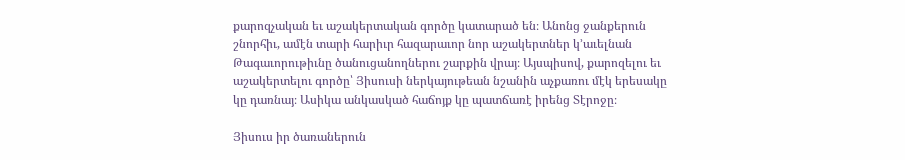քարոզչական եւ աշակերտական գործը կատարած են։ Անոնց ջանքերուն շնորհիւ, ամէն տարի հարիւր հազարաւոր նոր աշակերտներ կ’աւելնան Թագաւորութիւնը ծանուցանողներու շարքին վրայ։ Այսպիսով, քարոզելու եւ աշակերտելու գործը՝ Յիսուսի ներկայութեան նշանին աչքառու մէկ երեսակը կը դառնայ։ Ասիկա անկասկած հաճոյք կը պատճառէ իրենց Տէրոջը։

Յիսուս իր ծառաներուն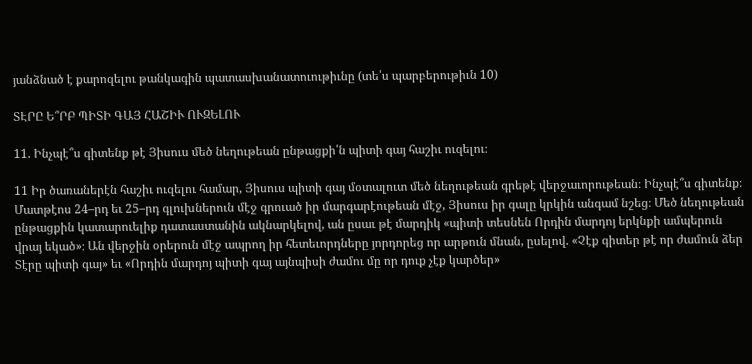յանձնած է քարոզելու թանկագին պատասխանատուութիւնը (տե՛ս պարբերութիւն 10)

ՏԷՐԸ Ե՞ՐԲ ՊԻՏԻ ԳԱՅ ՀԱՇԻՒ ՈՒԶԵԼՈՒ

11. Ինչպէ՞ս գիտենք թէ Յիսուս մեծ նեղութեան ընթացքի՛ն պիտի գայ հաշիւ ուզելու։

11 Իր ծառաներէն հաշիւ ուզելու համար, Յիսուս պիտի գայ մօտալուտ մեծ նեղութեան գրեթէ վերջաւորութեան։ Ինչպէ՞ս գիտենք։ Մատթէոս 24–րդ եւ 25–րդ գլուխներուն մէջ գրուած իր մարգարէութեան մէջ, Յիսուս իր գալը կրկին անգամ նշեց։ Մեծ նեղութեան ընթացքին կատարուելիք դատաստանին ակնարկելով, ան ըսաւ թէ մարդիկ «պիտի տեսնեն Որդին մարդոյ երկնքի ամպերուն վրայ եկած»։ Ան վերջին օրերուն մէջ ապրող իր հետեւորդները յորդորեց որ արթուն մնան, ըսելով. «Չէք գիտեր թէ որ ժամուն ձեր Տէրը պիտի գայ» եւ «Որդին մարդոյ պիտի գայ այնպիսի ժամու մը որ դուք չէք կարծեր»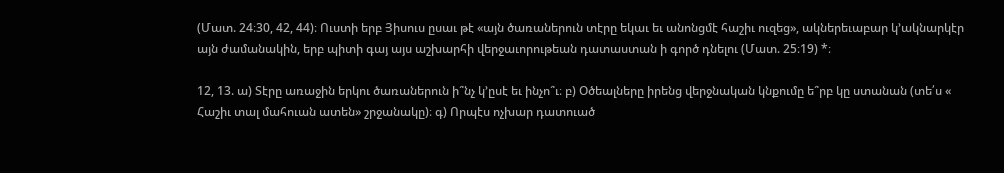(Մատ. 24։30, 42, 44)։ Ուստի երբ Յիսուս ըսաւ թէ «այն ծառաներուն տէրը եկաւ եւ անոնցմէ հաշիւ ուզեց», ակներեւաբար կ’ակնարկէր այն ժամանակին, երբ պիտի գայ այս աշխարհի վերջաւորութեան դատաստան ի գործ դնելու (Մատ. 25։19) *։

12, 13. ա) Տէրը առաջին երկու ծառաներուն ի՞նչ կ’ըսէ եւ ինչո՞ւ։ բ) Օծեալները իրենց վերջնական կնքումը ե՞րբ կը ստանան (տե՛ս « Հաշիւ տալ մահուան ատեն» շրջանակը)։ գ) Որպէս ոչխար դատուած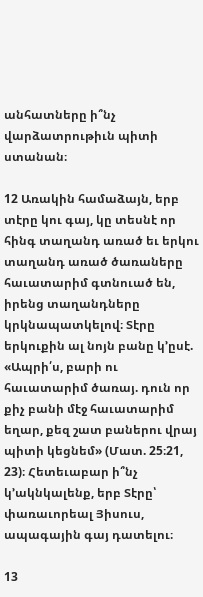անհատները ի՞նչ վարձատրութիւն պիտի ստանան։

12 Առակին համաձայն, երբ տէրը կու գայ, կը տեսնէ որ հինգ տաղանդ առած եւ երկու տաղանդ առած ծառաները հաւատարիմ գտնուած են, իրենց տաղանդները կրկնապատկելով։ Տէրը երկուքին ալ նոյն բանը կ’ըսէ. «Ապրի՛ս, բարի ու հաւատարիմ ծառայ. դուն որ քիչ բանի մէջ հաւատարիմ եղար, քեզ շատ բաներու վրայ պիտի կեցնեմ» (Մատ. 25։21, 23)։ Հետեւաբար ի՞նչ կ’ակնկալենք, երբ Տէրը՝ փառաւորեալ Յիսուս, ապագային գայ դատելու։

13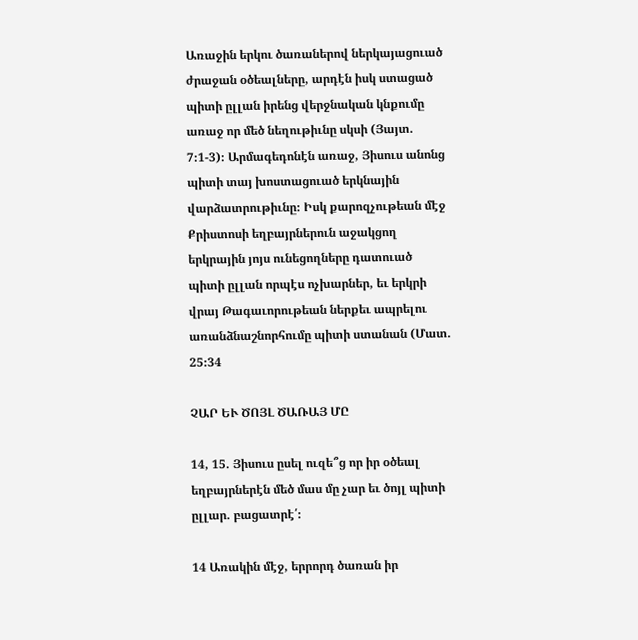Առաջին երկու ծառաներով ներկայացուած ժրաջան օծեալները, արդէն իսկ ստացած պիտի ըլլան իրենց վերջնական կնքումը առաջ որ մեծ նեղութիւնը սկսի (Յայտ. 7։1-3)։ Արմագեդոնէն առաջ, Յիսուս անոնց պիտի տայ խոստացուած երկնային վարձատրութիւնը։ Իսկ քարոզչութեան մէջ Քրիստոսի եղբայրներուն աջակցող երկրային յոյս ունեցողները դատուած պիտի ըլլան որպէս ոչխարներ, եւ երկրի վրայ Թագաւորութեան ներքեւ ապրելու առանձնաշնորհումը պիտի ստանան (Մատ. 25։34

ՉԱՐ ԵՒ ԾՈՅԼ ԾԱՌԱՅ ՄԸ

14, 15. Յիսուս ըսել ուզե՞ց որ իր օծեալ եղբայրներէն մեծ մաս մը չար եւ ծոյլ պիտի ըլլար. բացատրէ՛։

14 Առակին մէջ, երրորդ ծառան իր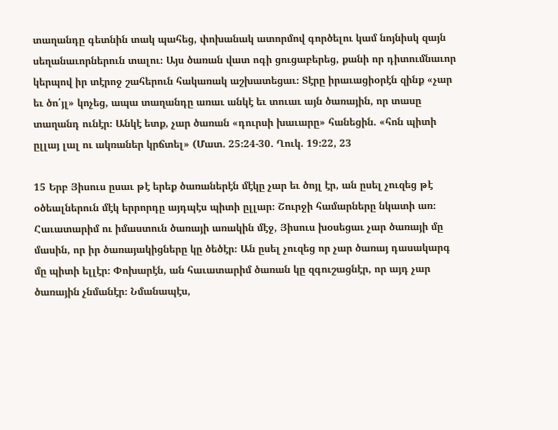տաղանդը գետնին տակ պահեց, փոխանակ ատորմով գործելու կամ նոյնիսկ զայն սեղանաւորներուն տալու։ Այս ծառան վատ ոգի ցուցաբերեց, քանի որ դիտումնաւոր կերպով իր տէրոջ շահերուն հակառակ աշխատեցաւ։ Տէրը իրաւացիօրէն զինք «չար եւ ծո՛յլ» կոչեց, ապա տաղանդը առաւ անկէ եւ տուաւ այն ծառային, որ տասը տաղանդ ունէր։ Անկէ ետք, չար ծառան «դուրսի խաւարը» հանեցին. «հոն պիտի ըլլայ լալ ու ակռաներ կրճտել» (Մատ. 25։24-30. Ղուկ. 19։22, 23

15 Երբ Յիսուս ըսաւ թէ երեք ծառաներէն մէկը չար եւ ծոյլ էր, ան ըսել չուզեց թէ օծեալներուն մէկ երրորդը այդպէս պիտի ըլլար։ Շուրջի համարները նկատի առ։ Հաւատարիմ ու իմաստուն ծառայի առակին մէջ, Յիսուս խօսեցաւ չար ծառայի մը մասին, որ իր ծառայակիցները կը ծեծէր։ Ան ըսել չուզեց որ չար ծառայ դասակարգ մը պիտի ելլէր։ Փոխարէն, ան հաւատարիմ ծառան կը զգուշացնէր, որ այդ չար ծառային չնմանէր։ Նմանապէս,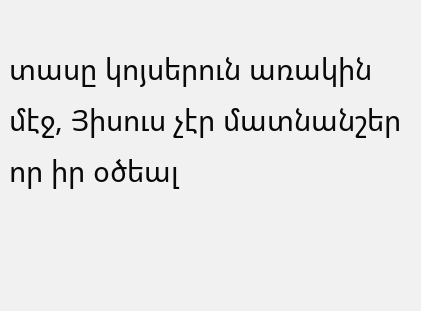տասը կոյսերուն առակին մէջ, Յիսուս չէր մատնանշեր որ իր օծեալ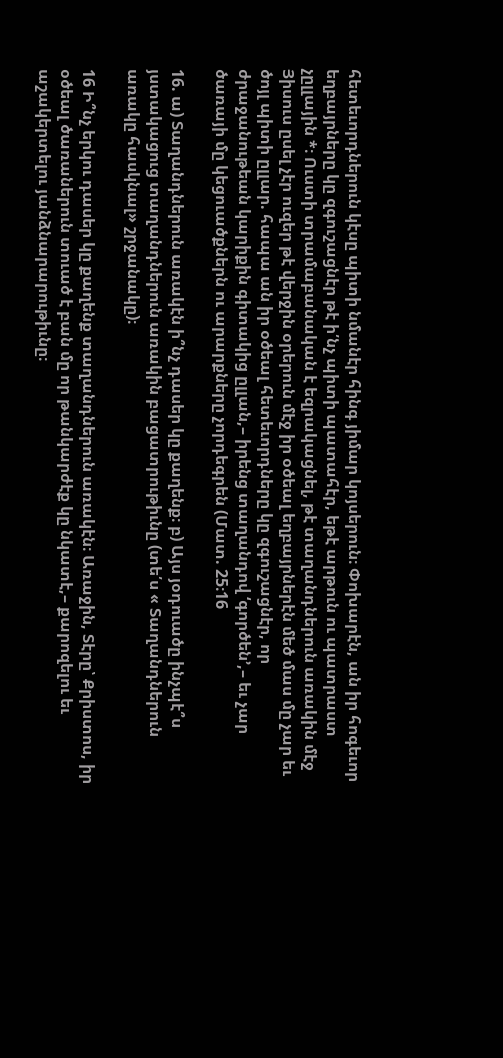հետեւորդներուն կէսը պիտի նմանէր հինգ յիմար կոյսերուն։ Փոխարէն, ան իր հոգեւոր եղբայրները կը զգուշացնէր թէ ի՛նչ պիտի պատահէր, եթէ արթուն ու պատրաստ չըլլային *։ Ուստի տրամաբանական է եզրակացնել, թէ տաղանդներուն առակին մէջ Յիսուս ըսել չէր ուզեր թէ վերջին օրերուն մէջ իր օծեալ եղբայրներէն մեծ մաս մը չար եւ ծոյլ պիտի ըլլար. հապա ան իր օծեալ հետեւորդները կը զգուշացնէր, որ ժրաջանութեան կարիքին գիտակից ըլլան,– իրենց տաղանդով ‘գործեն’,– եւ չար ծառայի մը կեցուածքներն ու արարքները չորդեգրեն (Մատ. 25։16

16. ա) Տաղանդներուն առակէն ի՞նչ դասեր կը քաղենք։ բ) Այս յօդուածը ինչպէ՞ս յստակացուց տաղանդներուն առակին բացատրութիւնը (տե՛ս « Տաղանդներուն առակը հասկնալ» շրջանակը)։

16 Ի՞նչ երկու դասեր կը քաղենք տաղանդներուն առակէն։ Առաջին, Տէրը՝ Քրիստոս, իր օծեալ ծառաներուն տուած է բան մը որ թանկարժէք կը նկատէ,– քարոզելու եւ աշակերտելու յանձնարարութիւնը։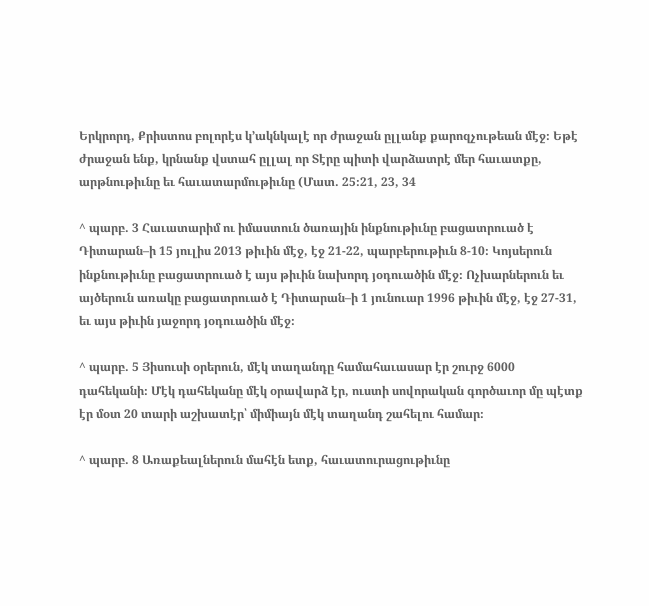Երկրորդ, Քրիստոս բոլորէս կ’ակնկալէ որ ժրաջան ըլլանք քարոզչութեան մէջ։ Եթէ ժրաջան ենք, կրնանք վստահ ըլլալ որ Տէրը պիտի վարձատրէ մեր հաւատքը, արթնութիւնը եւ հաւատարմութիւնը (Մատ. 25։21, 23, 34

^ պարբ. 3 Հաւատարիմ ու իմաստուն ծառային ինքնութիւնը բացատրուած է Դիտարան–ի 15 յուլիս 2013 թիւին մէջ, էջ 21-22, պարբերութիւն 8-10։ Կոյսերուն ինքնութիւնը բացատրուած է այս թիւին նախորդ յօդուածին մէջ։ Ոչխարներուն եւ այծերուն առակը բացատրուած է Դիտարան–ի 1 յունուար 1996 թիւին մէջ, էջ 27-31, եւ այս թիւին յաջորդ յօդուածին մէջ։

^ պարբ. 5 Յիսուսի օրերուն, մէկ տաղանդը համահաւասար էր շուրջ 6000 դահեկանի։ Մէկ դահեկանը մէկ օրավարձ էր, ուստի սովորական գործաւոր մը պէտք էր մօտ 20 տարի աշխատէր՝ միմիայն մէկ տաղանդ շահելու համար։

^ պարբ. 8 Առաքեալներուն մահէն ետք, հաւատուրացութիւնը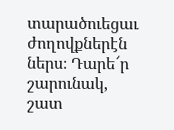տարածուեցաւ ժողովքներէն ներս։ Դարե՜ր շարունակ, շատ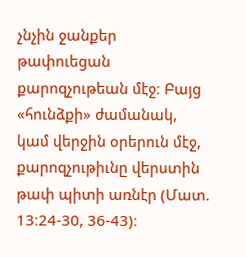չնչին ջանքեր թափուեցան քարոզչութեան մէջ։ Բայց «հունձքի» ժամանակ, կամ վերջին օրերուն մէջ, քարոզչութիւնը վերստին թափ պիտի առնէր (Մատ. 13։24-30, 36-43)։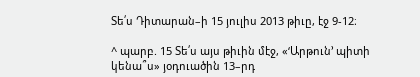Տե՛ս Դիտարան–ի 15 յուլիս 2013 թիւը, էջ 9-12։

^ պարբ. 15 Տե՛ս այս թիւին մէջ, «‘Արթուն’ պիտի կենա՞ս» յօդուածին 13–րդ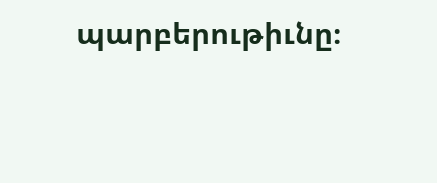պարբերութիւնը։